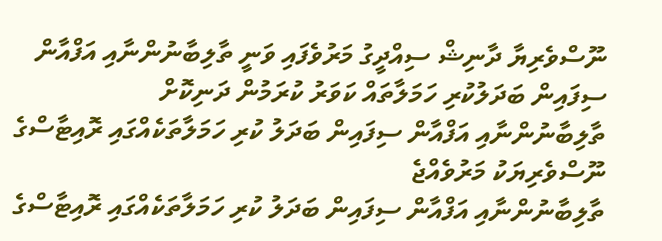ނޫސްވެރިޔާ ދާނިޝް ސިއްދީގު މަރުވެފައި ވަނީ ތާލިބާނުންނާއި އަފްއާން ސިފައިން ބަދަލުކުރި ހަމަލާތައް ކަވަރު ކުރަމުން ދަނިކޮށް
ތާލިބާނުންނާއި އަފްއާން ސިފައިން ބަދަލު ކުރި ހަމަލާތަކެއްގައި ރޮއިޓާސްގެ ނޫސްވެރިޔަކު މަރުވެއްޖެ
ތާލިބާނުންނާއި އަފްއާން ސިފައިން ބަދަލު ކުރި ހަމަލާތަކެއްގައި ރޮއިޓާސްގެ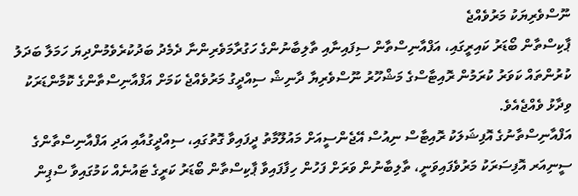ނޫސްވެރިޔަކު މަރުވެއްޖެ
ޕާކިސްތާން ބޯޑަރު ކައިރީގައި، އަފްއާނިސްތާން ސިފައިނާއި ތާލިބާނުންގެ ހަގުރާމަވެރިންނާ ދެމެދު ބަދުކުރެވެމުންދިޔަ ހަމަލާ ބަދަލު ކުރުންތައް ކަވަރު ކުރަމުން ރޮއިޓާސްގެ މަޝްހޫރު ނޫސްވެރިޔާ ދާނިޝް ސިއްދީގު މަރުވެއްޖެ ކަމަށް އަފްއާނިސްތާންގެ ކޮމާންޑަރަކު ވިދާޅު ވެއްޖެއެވެ.
އަފްއާނިސްތާނުގެ އޮފިޝަލަކު ރޮއިޓާސް ނިއުސް އޭޖެންސީއަށް މައުލޫމާތު ދީފައިވާ ގޮތުގައި، ސިއްދީގުއާއި އަދި އަފްއާނިސްތާންގެ ސީނިއަރ އޮފިސަރަކު މަރުވެފައިވަނީ، ތާލިބާނުން ވަރަށް ފަހުން ހިފާފައިވާ ޕާކިސްތާން ބޯޑަރު ކަރީގެ ޓައުނެއް ކަމުގައިވާ ސްޕިން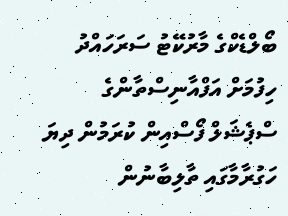ބޯލްޑެކްގެ މާރުކޭޓު ސަރަހައްދު ހިފުމަށް އަފްއާނިސްތާންގެ ސްޕެޝަލް ފޯސްއިން ކުރަމުން ދިޔަ ހަގުރާމާގައި ތާލިބާނުން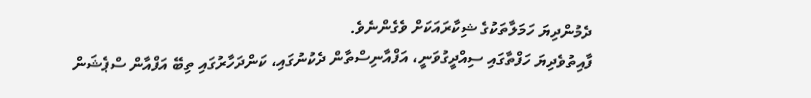ދެމުންދިޔަ ހަމަލާތަކުގެ ޝިކާރައަކަށް ވެގެންނެވެ.
ފާއިތުވެދިޔަ ހަފްތާގައި ސިއްދީގުވަނީ، އަފްއާނިސްތާން ދެކުނުގައި، ކަންދަހާރުގައި ތިބޭ އަފްއާން ސްޕެޝަން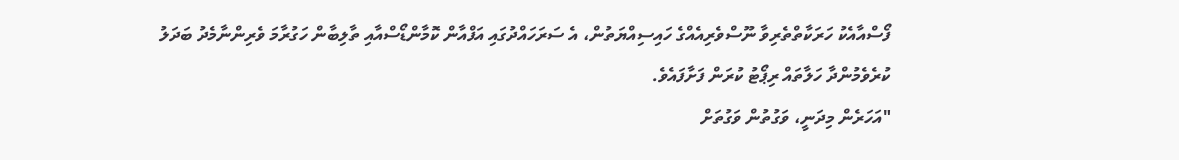ފޯސްއާއެކު ހަރަކާތްތެރިވާ ނޫސްވެރިއެއްގެ ހައިސިއްޔަތުން، އެ ސަރަހައްދުގައި އަފްއާން ކޮމާންޑޯސްއާއި ތާލިބާން ހަގުރާމަ ވެރިންނާމެދު ބަދަލު ކުރެވެމުންދާ ހަލާތައް ރިޕޯޓު ކުރަން ފަށާފައެވެ.
"އަހަރެން މިދަނީ، ވަގުތުން ވަގުތަށް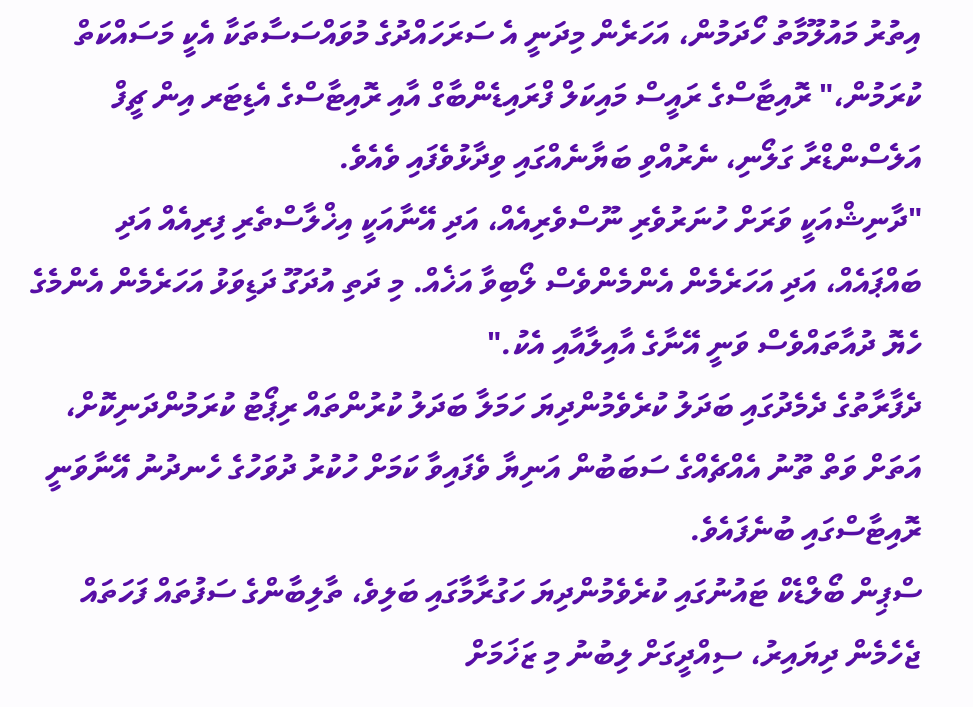އިތުރު މައުލޫމާތު ހޯދަމުން، އަހަރެން މިދަނީ އެ ސަރަހައްދުގެ މުވައްސަސާތަކާ އެކީ މަސައްކަތް ކުރަމުން،" ރޮއިޓާސްގެ ރައީސް މައިކަލް ފްރައިޑެންބާގް އާއި ރޮއިޓާސްގެ އެޑިޓަރ އިން ޗީފް އަލެސްންޑްރާ ގަލޯނި، ނެރުއްވި ބަޔާނެއްގައި ވިދާޅުވެފައި ވެއެވެ.
"ދާނިޝްއަކީ ވަރަށް ހުނަރުވެރި ނޫސްވެރިއެއް، އަދި އޭނާއަކީ އިޚްލާސްތެރި ފިރިއެއް އަދި ބައްޕައެއް، އަދި އަހަރެމެން އެންމެންވެސް ލޯބިވާ އަޚެއް. މި ދަތި އުދަގޫ ދަޑިވަޅު އަހަރެމެން އެންމެގެ ހެޔޮ ދުއާތައްވެސް ވަނީ އޭނާގެ އާއިލާއާއި އެކު."
ދެފާރާތުގެ ދެމެދުގައި ބަދަލު ކުރެވެމުންދިޔަ ހަމަލާ ބަދަލު ކުރުންތައް ރިޕޯޓު ކުރަމުންދަނިކޮށް، އަތަށް ވަތް ތޫނު އެއްޗެއްގެ ސަބަބުން އަނިޔާ ވެފައިވާ ކަމަށް ހުކުރު ދުވަހުގެ ހެނދުނު އޭނާވަނީ ރޮއިޓާސްގައި ބުނެފައެވެ.
ސްޕިން ބޯލްޑެކް ޓައުނުގައި ކުރެވެމުންދިޔަ ހަގުރާމާގައި ބަލިވެ، ތާލިބާންގެ ސަފުތައް ފަހަތައް ޖެހެމެން ދިޔައިރު، ސިއްދީގަށް ލިބުނު މި ޒަޚަމަށް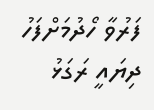ފަރުވާ ހޯދުމަށްފަހު ދިޔައީ ރަގަޅު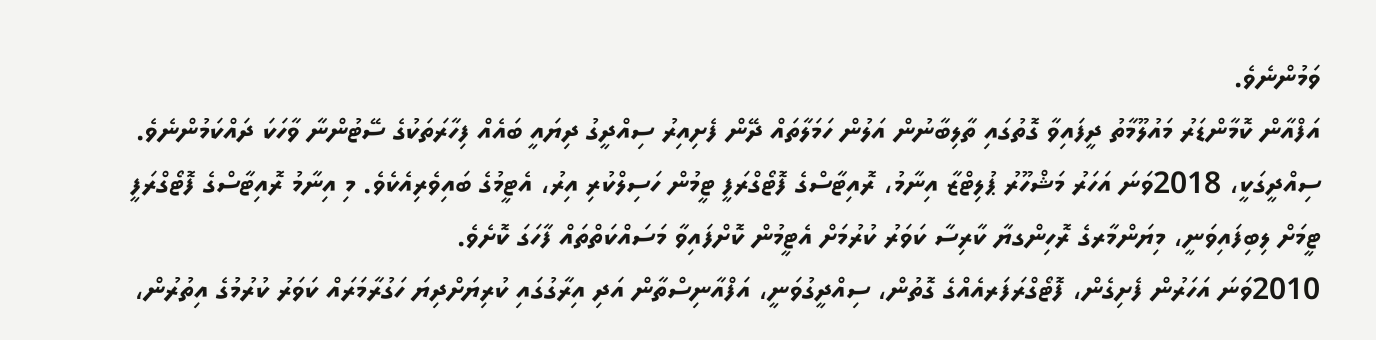ވަމުންނެވެ.
އަފްއާން ކޮމާންޑަރު މައުލޫމާތު ދީފައިވާ ގޮތުގައި ތާލިބާނުން އަލުން ހަމަލާތައް ދޭން ފެށިއިރު ސިއްދީގު ދިޔައީ ބައެއް ފިހާރަތަކުގެ ސޭޓުންނާ ވާހަކަ ދައްކަމުންނެވެ.
ސިއްދީގަކީ، 2018ވަނަ އަހަރު މަޝްހޫރު ޕުލިޓްޒާ އިނާމު، ރޮއިޓާސްގެ ފޮޓޯގްރަފީ ޓީމުން ހަސިލްކުރި އިރު، އެޓީމުގެ ބައިވެރިއެކެވެ. މި އިނާމު ރޮއިޓާސްގެ ފޮޓޯގްރަފީ ޓީމަށް ލިބިފައިވަނީ، މިޔަންމާރގެ ރޮހިންގޔާ ކާރިސާ ކަވަރު ކުރުމަށް އެޓީމުން ކޮށްފައިވާ މަސައްކަތްތައް ފާހަގަ ކޮށެވެ.
2010ވަނަ އަހަރުން ފެށިގެން، ފޮޓޯގްރަފަރއެއްގެ ގޮތުން، ސިއްދީގުވަނީ، އަފްއާނިސްތާން އަދި އިރާގުގައި ކުރިޔަށްދިޔަ ހަގުރާމަރައް ކަވަރު ކުރުމުގެ އިތުރުން،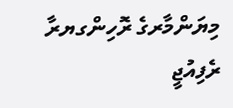މިޔަންމާރގެ ރޮހިންގޔރާ ރެފިއުޖީ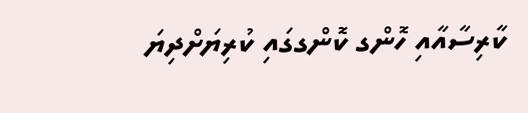ކާރިސާއާއި ހޮންގ ކޮންގގައި ކުރިޔަށްދިޔަ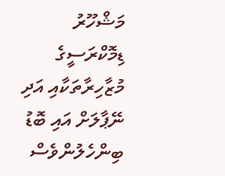މަޝްހޫރު ޑިމޮކްރަސީގެ މުޒާހިރާތަކާއި އަދި ނޭޕާލަށް އައި ބޮޑު ބިންހެލުންވެސް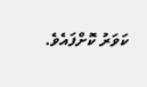ކަވަރު ކޮށްފައެވެ.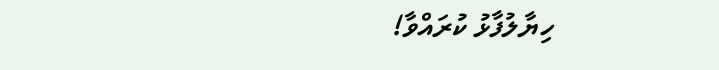ހިޔާލުފާޅު ކުރައްވާ!